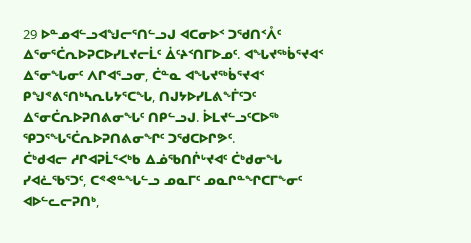29 ᐅᓐᓄᐊᓪᓗᐊᖑᓕᕐᑎᓪᓗᒍ ᐊᑕᓂᐅᑉ ᑐᖁᑎᑉᐰᑦ ᐃᕐᓂᕐᑖᕆᐅᕈᑕᐅᓯᒪᔪᓕᒫᑦ ᐄᑦᔨᑉᑎᒥᐅᓄᑦ. ᐊᖓᔪᖅᑳᕐᔪᐊᑉ ᐃᕐᓂᖓᓂᑦ ᐱᒋᐊᕐᓗᓂ, ᑖᓐᓇ ᐊᖓᔪᖅᑳᕐᔪᐊᑉ ᑭᖑᕝᕕᕐᑎᒃᓴᕆᒐᔭᕐᑕᖓ, ᑎᒍᔭᐅᓯᒪᕕᖕᒦᑦᑐᑦ ᐃᕐᓂᑖᕆᐅᕈᑎᕕᓂᖓᑦ ᑎᑭᓪᓗᒍ. ᐆᒪᔪᓪᓗᑦᑕᐅᖅ ᕿᑐᕐᖓᕐᑖᕆᐅᕈᑎᕕᓂᖏᑦ ᑐᖁᑕᐅᒋᕗᑦ.
ᑖᒃᑯᐊᓕ ᓱᒋᐊᕈᒫᕐᐸᒃᑲ ᐃᓅᖃᑎᒌᒡᔪᐊᑦ ᑖᒃᑯᓂᖓ ᓯᐊᓛᖃᕐᑐᑦ, ᑕᕝᕙᓐᖓᓪᓗ ᓄᓇᒥᑦ ᓄᓇᒋᓐᖏᑕᒥᖕᓂᑦ ᐊᐅᓪᓚᓕᕈᑎᒃ,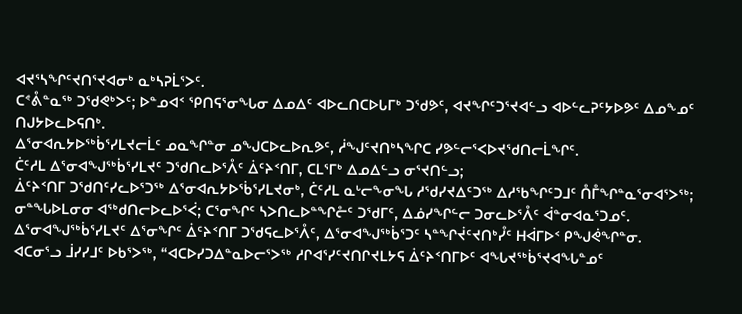ᐊᔪᕐᓴᖏᑦᔪᑎᕐᔪᐊᓂᒃ ᓇᒃᓴᕈᒫᕐᐳᑦ.
ᑕᕝᕔᓐᓇᖅ ᑐᖁᕙᒃᐳᑦ; ᐅᓐᓄᐊᑉ ᕿᑎᕋᕐᓂᖓᓂ ᐃᓄᐃᑦ ᐊᐅᓚᑎᑕᐅᒐᒥᒃ ᑐᖁᕗᑦ, ᐊᔪᖏᑦᑐᕐᔪᐊᓪᓗ ᐊᐅᓪᓚᕈᑦᔭᐅᕗᑦ ᐃᓄᖕᓄᑦ ᑎᒍᔭᐅᓚᐅᕋᑎᒃ.
ᐃᕐᓂᐊᕆᔭᐅᖅᑳᕐᓯᒪᔪᓕᒫᑦ ᓄᓇᖏᓐᓂ ᓄᖑᑕᐅᓚᐅᕆᕗᑦ, ᓲᖑᑦᔪᑎᒃᓴᖏᑕ ᓯᕗᓪᓕᕐᐸᐅᔪᖁᑎᓕᒫᖏᑦ.
ᑖᑦᓱᒪ ᐃᕐᓂᐊᖑᖅᑳᕐᓯᒪᔪᑦ ᑐᖁᑎᓚᐅᕐᐰᑦ ᐄᑦᔨᑉᑎᒥ, ᑕᒪᕐᒥᒃ ᐃᓄᐃᓪᓗ ᓂᕐᔪᑎᓪᓗ;
ᐄᑦᔨᑉᑎᒥ ᑐᖁᑎᑦᓯᓚᐅᕐᑐᖅ ᐃᕐᓂᐊᕆᔭᐅᖄᕐᓯᒪᔪᓂᒃ, ᑖᑦᓱᒪ ᓇᒡᓕᖕᓂᖓ ᓱᖁᓯᔪᐃᑦᑐᖅ ᐃᓱᖃᖏᑦᑐᒧᑦ ᑍᒤᖏᓐᓇᕐᓂᐊᕐᐳᖅ;
ᓂᓐᖓᐅᒪᓂᓂ ᐊᖅᑯᑎᓕᐅᓚᐅᕐᐹ; ᑕᕐᓂᖏᑦ ᓴᐳᑎᓚᐅᓐᖏᓔᑦ ᑐᖁᒥᑦ, ᐃᓅᓯᖏᓪᓕ ᑐᓂᓚᐅᕐᐰᑦ ᐋᓐᓂᐊᓇᕐᑐᓄᑦ.
ᐃᕐᓂᐊᖑᖅᑳᕐᓯᒪᔪᑦ ᐃᕐᓂᖏᑦ ᐄᑦᔨᑉᑎᒥ ᑐᖁᕋᓚᐅᕐᐰᑦ, ᐃᕐᓂᐊᖑᖅᑳᕐᑐᑦ ᓴᓐᖏᔫᑦᔪᑎᒃᓮᑦ ᕼᐋᒥᐅᑉ ᑭᖑᕚᖏᓐᓂ.
ᐊᑕᓂᕐᓗ ᒨᓯᓯᒧᑦ ᐅᑲᕐᐳᖅ, “ᐊᑕᐅᓯᑐᐃᓐᓇᐅᓕᕐᐳᖅ ᓱᒋᐊᕐᓯᑦᔪᑎᒋᔪᒪᔭᕋ ᐄᑦᔨᑉᑎᒥᐅᑦ ᐊᖓᔪᖅᑳᕐᔪᐊᖓᓐᓄᑦ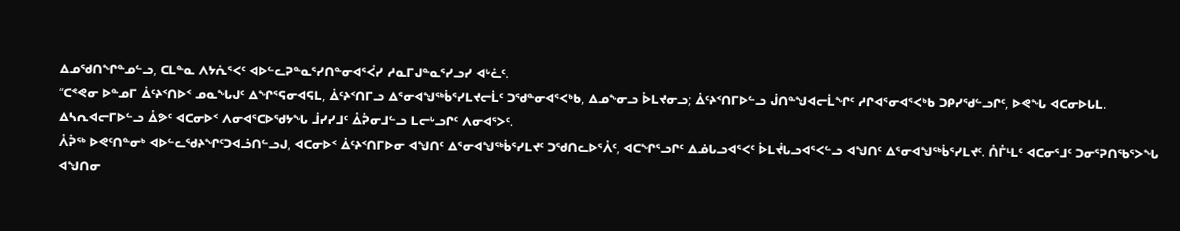ᐃᓄᖁᑎᖏᓐᓄᓪᓗ, ᑕᒪᓐᓇ ᐱᔭᕇᕐᐸᑦ ᐊᐅᓪᓚᕈᓐᓇᕐᓯᑎᓐᓂᐊᕐᐹᓯ ᓱᓇᒥᒍᓐᓇᕐᓯᓗᓯ ᐊᒡᓛᑦ.
“ᑕᕝᕙᓂ ᐅᓐᓄᒥ ᐄᑦᔨᑉᑎᐅᑉ ᓄᓇᖓᒍᑦ ᐃᖏᕐᕋᓂᐊᕋᒪ, ᐄᑦᔨᑉᑎᒥᓗ ᐃᕐᓂᐊᖑᖅᑳᕐᓯᒪᔪᓕᒫᑦ ᑐᖁᓐᓂᐊᕐᐸᒃᑲ, ᐃᓄᖕᓂᓗ ᐆᒪᔪᓂᓗ; ᐄᑦᔨᑉᑎᒥᐅᓪᓗ ᒎᑎᓐᖑᐊᓕᒫᖏᑦ ᓱᒋᐊᕐᓂᐊᕐᐸᒃᑲ ᑐᑭᓯᖁᓪᓗᒋᑦ, ᐅᕙᖓ ᐊᑕᓂᐅᒐᒪ.
ᐃᓴᕆᐊᓕᒥᐅᓪᓗ ᐂᕗᑦ ᐊᑕᓂᐅᑉ ᐱᓂᐊᕐᑕᐅᖁᔭᖓ ᒨᓯᓯᒧᑦ ᐂᕉᓂᒧᓪᓗ ᒪᓕᒡᓗᒋᑦ ᐱᓂᐊᕐᐳᑦ.
ᐰᕉᖅ ᐅᕙᑦᑎᓐᓂᒃ ᐊᐅᓪᓚᖁᔨᖏᑦᑐᐊᓘᑎᓪᓗᒍ, ᐊᑕᓂᐅᑉ ᐄᑦᔨᑉᑎᒥᐅᓂ ᐊᖑᑎᑦ ᐃᕐᓂᐊᖑᖅᑳᕐᓯᒪᔪᑦ ᑐᖁᑎᓚᐅᕐᐰᑦ, ᐊᑕᖏᕐᓗᒋᑦ ᐃᓅᒐᓗᐊᕐᐸᑦ ᐆᒪᔫᒐᓗᐊᕐᐸᓪᓗ ᐊᖑᑎᑦ ᐃᕐᓂᐊᖑᖅᑳᕐᓯᒪᔪᑦ. ᑍᒤᒻᒪᑦ ᐊᑕᓂᕐᒧᑦ ᑐᓂᕐᕈᑎᖃᕐᐳᖓ ᐊᖑᑎᓂ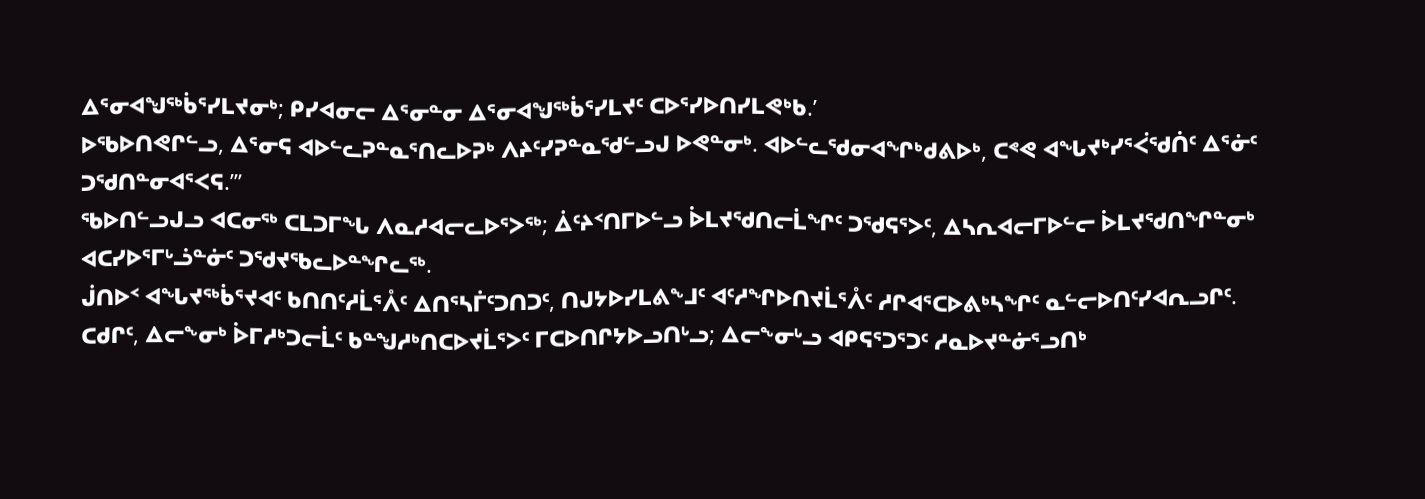ᐃᕐᓂᐊᖑᖅᑳᕐᓯᒪᔪᓂᒃ; ᑭᓯᐊᓂᓕ ᐃᕐᓂᓐᓂ ᐃᕐᓂᐊᖑᖅᑳᕐᓯᒪᔪᑦ ᑕᐅᕐᓯᐅᑎᓯᒪᕙᒃᑲ.’
ᐅᖃᐅᑎᕙᒋᓪᓗ, ᐃᕐᓂᕋ ᐊᐅᓪᓚᕈᓐᓇᕐᑎᓚᐅᕈᒃ ᐱᔨᑦᓯᕈᓐᓇᖁᓪᓗᒍ ᐅᕙᓐᓂᒃ. ᐊᐅᓪᓚᖁᓂᐊᖏᒃᑯᕕᐅᒃ, ᑕᕝᕙ ᐊᖓᔪᒃᓯᕐᐹᖁᑏᑦ ᐃᕐᓃᑦ ᑐᖁᑎᓐᓂᐊᕐᐸᕋ.’”
ᖃᐅᑎᓪᓗᒍᓗ ᐊᑕᓂᖅ ᑕᒪᑐᒥᖓ ᐱᓇᓱᐊᓕᓚᐅᕐᐳᖅ; ᐄᑦᔨᑉᑎᒥᐅᓪᓗ ᐆᒪᔪᖁᑎᓕᒫᖏᑦ ᑐᖁᕋᕐᐳᑦ, ᐃᓴᕆᐊᓕᒥᐅᓪᓕ ᐆᒪᔪᖁᑎᖏᓐᓂᒃ ᐊᑕᓯᐅᕐᒥᒡᓘᓐᓃᑦ ᑐᖁᔪᖃᓚᐅᓐᖏᓚᖅ.
ᒎᑎᐅᑉ ᐊᖓᔪᖅᑳᕐᔪᐊᑦ ᑲᑎᑎᑦᓱᒫᕐᐰᑦ ᐃᑎᕐᓴᒦᑦᑐᑎᑐᑦ, ᑎᒍᔭᐅᓯᒪᕕᖕᒧᑦ ᐊᑦᓱᖏᐅᑎᔪᒫᕐᐰᑦ ᓱᒋᐊᕐᑕᐅᕕᒃᓴᖏᑦ ᓇᓪᓕᐅᑎᑦᓯᐊᕆᓗᒋᑦ.
ᑕᑯᒋᑦ, ᐃᓕᖕᓂᒃ ᐆᒥᓱᒃᑐᓕᒫᑦ ᑲᓐᖑᓱᒃᑎᑕᐅᔪᒫᕐᐳᑦ ᒥᑕᐅᑎᒋᔭᐅᓗᑎᒡᓗ; ᐃᓕᖕᓂᒡᓗ ᐊᑭᕋᕐᑐᕐᑐᑦ ᓱᓇᐅᔪᓐᓃᕐᓗᑎᒃ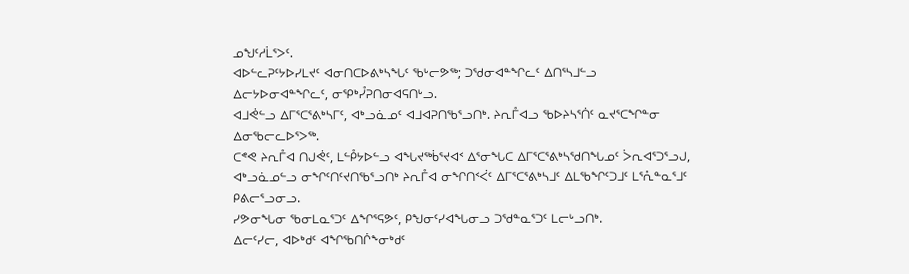ᓄᖑᑦᓱᒫᕐᐳᑦ.
ᐊᐅᓪᓚᕈᑦᔭᐅᓯᒪᔪᑦ ᐊᓂᑎᑕᐅᕕᒃᓴᖓᑦ ᖃᒡᓕᕗᖅ; ᑐᖁᓂᐊᓐᖏᓚᑦ ᐃᑎᕐᓴᒧᓪᓗ ᐃᓕᔭᐅᓂᐊᓐᖏᓚᑦ, ᓂᕿᒃᓮᕈᑎᓂᐊᕋᑎᒡᓗ.
ᐊᒧᕚᓪᓗ ᐃᒥᕐᑕᕐᕕᒃᓴᒥᑦ, ᐊᒃᓗᓈᓄᑦ ᐊᒧᐊᕈᑎᖃᕐᓗᑎᒃ. ᔨᕆᒤᐊᓗ ᖃᐅᔨᓴᕐᑏᑦ ᓇᔪᕐᑕᖏᓐᓂ ᐃᓂᖃᓕᓚᐅᕐᐳᖅ.
ᑕᕝᕙ ᔨᕆᒤᐊ ᑎᒍᕚᑦ, ᒪᓪᑬᔭᐅᓪᓗ ᐊᖓᔪᖅᑳᕐᔪᐊᑉ ᐃᕐᓂᖓᑕ ᐃᒥᕐᑕᕐᕕᒃᓴᖁᑎᖓᓄᑦ ᐴᕆᐊᕐᑐᕐᓗᒍ, ᐊᒃᓗᓈᓄᓪᓗ ᓂᖏᑦᑎᑦᔪᑎᖃᕐᓗᑎᒃ ᔨᕆᒤᐊ ᓂᖏᑎᑉᐹᑦ ᐃᒥᕐᑕᕐᕕᒃᓴᒧᑦ ᐃᒪᖃᖏᑦᑐᒧᑦ ᒪᕐᕅᓐᓇᕐᒧᑦ ᑭᕕᓕᕐᓗᓂᓗ.
ᓯᕗᓂᖓᓂ ᖃᓂᒪᓇᕐᑐᑦ ᐃᖏᕐᕋᕗᑦ, ᑭᖑᓂᑦᓯᐊᖓᓂᓗ ᑐᖁᓐᓇᕐᑐᑦ ᒪᓕᒡᓗᑎᒃ.
ᐃᓕᑦᓯᓕ, ᐊᐅᒃᑯᑦ ᐊᖏᖃᑎᒌᖕᓂᒃᑯᑦ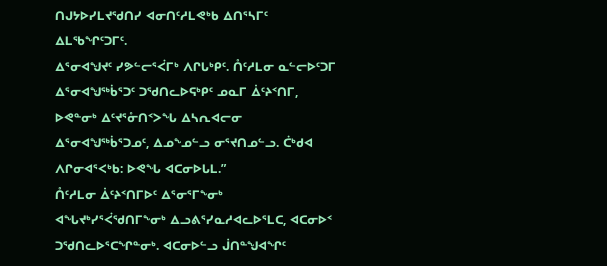ᑎᒍᔭᐅᓯᒪᔪᖁᑎᓯ ᐊᓂᑎᑦᓱᒪᕙᒃᑲ ᐃᑎᕐᓴᒥᑦ ᐃᒪᖃᖏᑦᑐᒥᑦ.
ᐃᕐᓂᐊᖑᔪᑦ ᓯᕗᓪᓕᕐᐹᒥᒃ ᐱᒋᒐᒃᑭᑦ. ᑍᑦᓱᒪᓂ ᓇᓪᓕᐅᑦᑐᒥ ᐃᕐᓂᐊᖑᖅᑳᕐᑐᑦ ᑐᖁᑎᓚᐅᕋᒃᑭᑦ ᓄᓇᒥ ᐄᑦᔨᑉᑎᒥ, ᐅᕙᓐᓂᒃ ᐃᑦᔪᕐᓁᑎᑉᐳᖓ ᐃᓴᕆᐊᓕᓂ ᐃᕐᓂᐊᖑᖅᑳᕐᑐᓄᑦ, ᐃᓄᖕᓄᓪᓗ ᓂᕐᔪᑎᓄᓪᓗ. ᑖᒃᑯᐊ ᐱᒋᓂᐊᕐᐸᒃᑲ: ᐅᕙᖓ ᐊᑕᓂᐅᒐᒪ.”
ᑍᑦᓱᒪᓂ ᐄᑦᔨᑉᑎᒥᐅᑦ ᐃᕐᓂᕐᒥᖕᓂᒃ ᐊᖓᔪᒃᓯᕐᐹᖁᑎᒥᖕᓂᒃ ᐃᓗᕕᕐᓯᓇᓱᐊᓚᐅᕐᒪᑕ, ᐊᑕᓂᐅᑉ ᑐᖁᑎᓚᐅᕐᑕᖏᓐᓂᒃ. ᐊᑕᓂᐅᓪᓗ ᒎᑎᓐᖑᐊᖏᑦ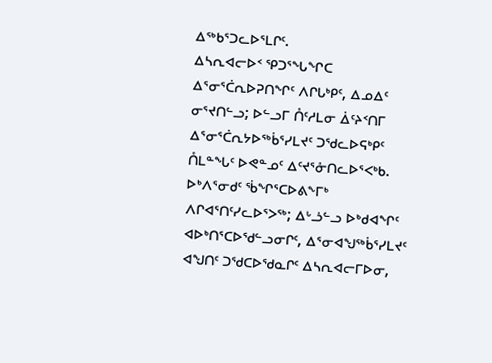ᐃᖅᑲᕐᑐᓚᐅᕐᒪᒋᑦ.
ᐃᓴᕆᐊᓕᐅᑉ ᕿᑐᕐᖓᖏᑕ ᐃᕐᓂᕐᑖᕆᐅᕈᑎᖏᑦ ᐱᒋᒐᒃᑭᑦ, ᐃᓄᐃᑦ ᓂᕐᔪᑎᓪᓗ; ᐅᓪᓗᒥ ᑍᑦᓱᒪᓂ ᐄᑦᔨᑉᑎᒥ ᐃᕐᓂᕐᑖᕆᔭᐅᖅᑳᕐᓯᒪᔪᑦ ᑐᖁᓚᐅᕋᒃᑭᑦ ᑍᒪᓐᖓᑦ ᐅᕙᓐᓄᑦ ᐃᑦᔪᕐᓁᑎᓚᐅᕐᐸᒃᑲ.
ᐅᒃᐱᕐᓂᑯᑦ ᖄᖏᕐᑕᐅᕕᖕᒥᒃ ᐱᒋᐊᕐᑎᑦᓯᓚᐅᕐᐳᖅ; ᐃᒡᓘᓪᓗ ᐅᒃᑯᐊᖏᑦ ᐊᐅᒃᑎᕐᑕᐅᖁᓪᓗᓂᒋᑦ, ᐃᕐᓂᐊᖑᖅᑳᕐᓯᒪᔪᑦ ᐊᖑᑎᑦ ᑐᖁᑕᐅᖁᓇᒋᑦ ᐃᓴᕆᐊᓕᒥᐅᓂ,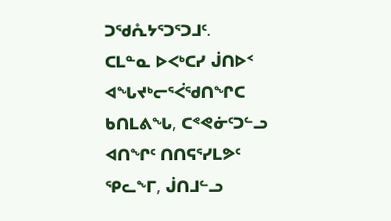ᑐᖁᕅᔭᕐᑐᕐᑐᒧᑦ.
ᑕᒪᓐᓇ ᐅᐸᒃᑕᓯ ᒎᑎᐅᑉ ᐊᖓᔪᒃᓕᕐᐹᖁᑎᖏᑕ ᑲᑎᒪᕕᖓ, ᑕᕝᕙᓃᑦᑐᓪᓗ ᐊᑎᖏᑦ ᑎᑎᕋᕐᓯᒪᕗᑦ ᕿᓚᖕᒥ, ᒎᑎᒧᓪᓗ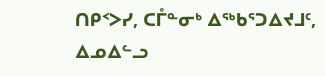ᑎᑭᑉᐳᓯ, ᑕᒤᓐᓂᒃ ᐃᖅᑲᕐᑐᐃᔪᒧᑦ, ᐃᓄᐃᓪᓗ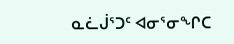ᓇᓛᒎᕐᑐᑦ ᐊᓂᕐᓂᖏᑕ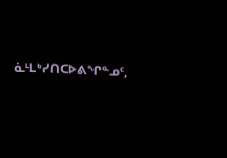ᓈᒻᒪᒃᓯᑎᑕᐅᕕᖏᓐᓄᑦ,